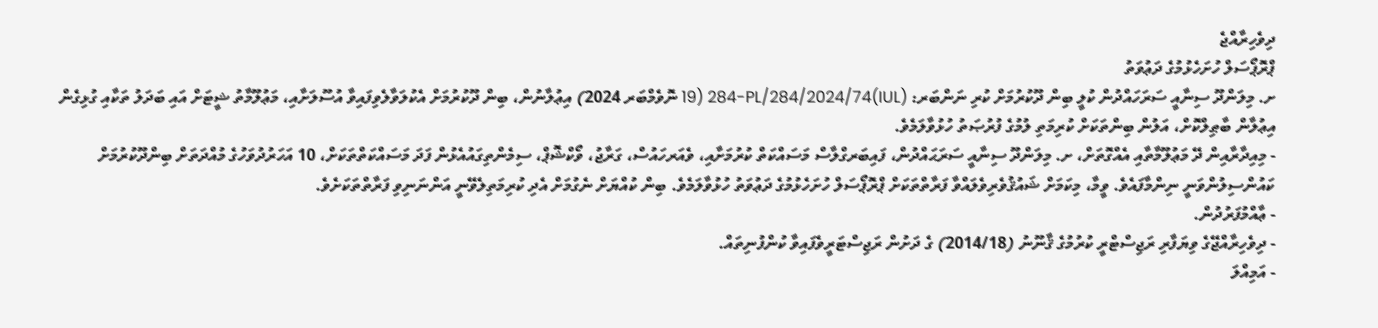ދިވެހިރާއްޖެ
ޕްރޮޕޯސަލް ހުށަހެޅުމުގެ ދަޢުވަތު
ށ. މިލަންދޫ ސިނާއީ ސަރަހައްދުން ކުލީ ބިން ދޫކުރުމަށް ކުރި ނަންބަރ: (IUL)284-PL/284/2024/74 (19 ނޮވެމްބަރ 2024) އިޢުލާނުން، ބިން ދޫކުރުމަށް އެކުލަވާލެވިފައިވާ އުސޫލަށާއި، މަޢުލޫމާތު ޝީޓަށް އައި ބަދަލު ތަކާއި ގުޅިގެން އިޢުލާން ބާޠިލްކޮށް، އަލުން ބިންތަކަށް ކުރިމަތި ލުމުގެ ފުރުޞަތު ހުޅުވާލަމެވެ.
- މިއިދާރާއިން ދޭ މަޢުލޫމާތާއި އެއްގޮތަށް، ށ. މިލަންދޫ ސިނާއީ ސަރަޙައްދުން، ފައިބަރގްލާސް މަސައްކަތް ކުރުމަށާއި، ވެއަރހައުސް، ގަރާޖު، ވޯކްޝޮޕް، ސިމެންތިގައުއެޅުން ފަދަ މަސައްކަތްތަކަށް، 10 އަހަރުދުވަހުގެ މުއްދަތަށް ބިންދޫކުރުމަށް ކައުންސިލުންވަނީ ނިންމާފައެވެ. ވީމާ، މިކަމަށް ޝައުޤުވެރިވެލައްވާ ފަރާތްތަކަށް ޕްރޮޕޯސަލް ހުށަހެޅުމުގެ ދަޢުވަތު ހުޅުވާލަމެވެ. ބިން ކުއްޔަށް ނެގުމަށް އެދި ކުރިމަތިލެވޭނީ އަންނަނިވި ފަރާތްތަކަށެވެ.
- ޢާއްމުފަރުދުން.
- ދިވެހިރާއްޖޭގެ ވިޔަފާރި ރަޖިސްޓްރީ ކުރުމުގެ ޤާނޫނު (2014/18) ގެ ދަށުން ރަޖިސްޓަރީވެފައިވާ ކުންފުނިތައް.
- އަމިއްލަ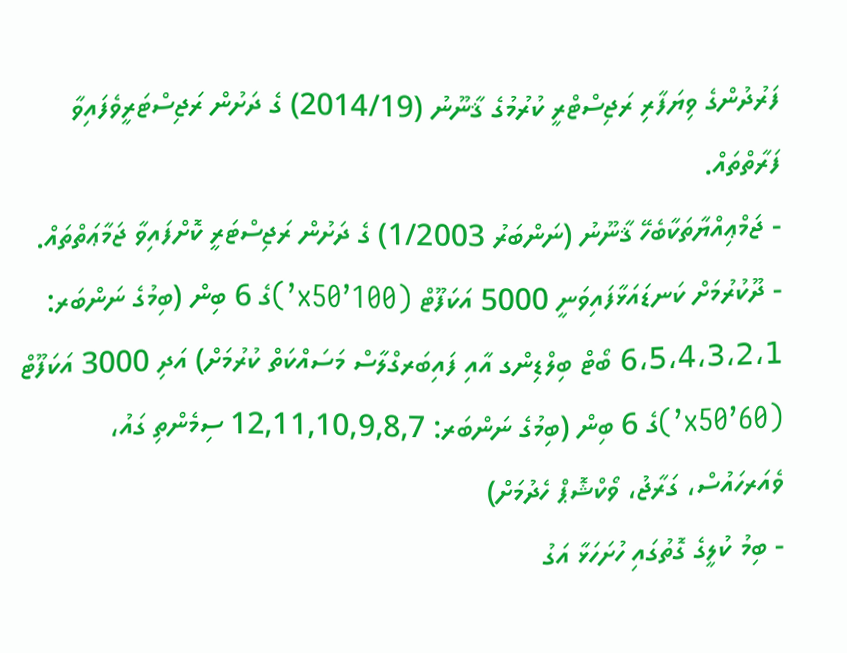ފަރުދުންގެ ވިޔަފާރި ރަޖިސްޓްރީ ކުރުމުގެ ޤާނޫނު (2014/19) ގެ ދަށުން ރަޖިސްޓަރީވެފައިވާ ފަރާތްތައް.
- ޖަމްޢިއްޔާތަކާބެހޭ ޤާނޫނު (ނަންބަރު 1/2003) ގެ ދަށުން ރަޖިސްޓަރީ ކޮށްފައިވާ ޖަމާޢަތްތައް.
- ދޫކުރުމަށް ކަނޑައަޅާފައިވަނީ 5000 އަކަފޫޓް (100’x50’)ގެ 6 ބިން (ބިމުގެ ނަންބަރ: 6،5،4،3،2،1 ބޯޓް ބިލްޑިންގ އާއި ފައިބަރގްލާސް މަސައްކަތް ކުރުމަށް) އަދި 3000 އަކަފޫޓް (60’x50’)ގެ 6 ބިން (ބިމުގެ ނަންބަރ: 12,11,10,9,8,7 ސިމެންތި ގައު، ވެއަރހައުސް، ގަރާޖު، ވޯކްޝޮޕް ހެދުމަށް)
- ބިމު ކުލީގެ ގޮތުގައި ހުށަހަޅާ އަގު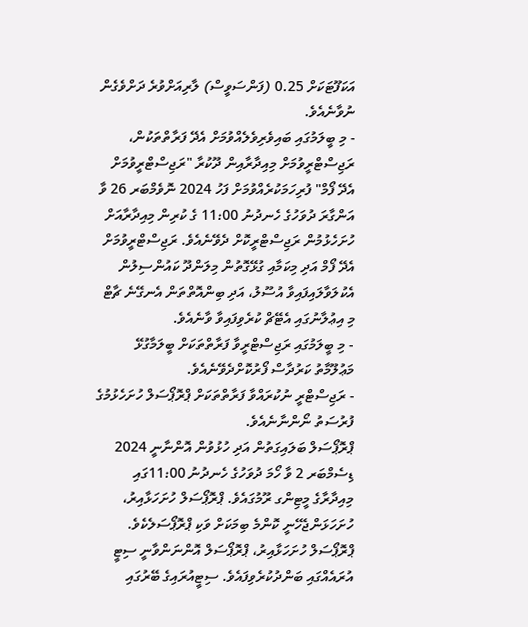އަކަފޫޓަކަށް 0.25 (ފަންސަވީސް) ލާރިއަށްވުރެ ދަށްވެގެން ނުވާނެއެވެ.
- މި ބީލަމުގައި ބައިވެރިވެލެއްވުމަށް އެދޭ ފަރާތްތަކުން، ރަޖިސްޓްރީވުމަށް މިއިދާރާއިން ދޫކުރާ "ރަޖިސްޓްރީވުމަށް އެދޭ ފޯމް" ފުރިހަމަކުރެއްވުމަށް ފަހު 2024 ނޮވެމްބަރ 26 ވާ އަންގާރަ ދުވަހުގެ ހެނދުނު 11:00 ގެ ކުރިން މިއިދާރާއަށް ހުށަހެޅުމުން ރަޖިސްޓްރީކޮށް ދެވޭނެއެވެ. ރަޖިސްޓްރީވުމަށް އެދޭ ފޯމް އަދި މިކަމާއި ގުޅޭގޮތުން މިލަންދޫ ކައުންސިލުން އެކުލަވާލައިފައިވާ އުސޫލު، އަދި ބިންއޮތްތަން އެނގޭނެ ޗާޓް މި އިޢުލާނުގައި އެޓޭޗް ކުރެވިފައިވާ ވާނެއެވެ.
- މި ބީލަމުގައި ރަޖިސްޓްރީވާ ފަރާތްތަކަށް ބީލަމާގުޅޭ މަޢުލޫމާތު ކަރުދާސް ފޯރުކޮށްދެވޭނެއެވެ.
- ރަޖިސްޓްރީ ނުކުރައްވާ ފަރާތްތަކަށް ޕްރޮޕޯސަލް ހުށަހެޅުމުގެ ފުރުސަތު ނޯންނާނެއެވެ.
ޕްރޮޕޯސަލް ބަލައިގަތުން އަދި ހުޅުވުން އޮންނާނީ 2024 ޑިސެމްބަރ 2 ވާ ހޯމަ ދުވަހުގެ ހެނދުނު 11:00ގައި މިއިދާރާގެ މީޓިންގ ރޫމުގައެވެ. ޕްރޮޕޯސަލް ހުށަހަޅާއިރު، ހުށަހަޅަންޖެހޭނީ ކޮންމެ ބިމަކަށް ވަކި ޕްރޮޕޯސަލެކެވެ. ޕްރޮޕޯސަލް ހުށަހަޅާއިރު، ޕްރޮޕޯސަލް އޮންނަންވާނީ ސިޓީ އުރައެއްގައި ބަންދުކުރެވިފައެވެ. ސިޓީއުރައިގެ ބޭރުގައި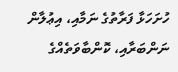ހުށަހަޅާ ފަރާތުގެ ނަމާއި، އިޢުލާން ނަންބަރާއި، ކޮންބާވަތެއްގެ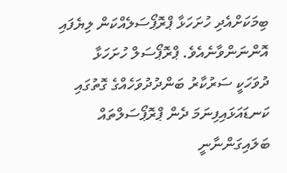ބިމަކަށްއެދި ހުށަހަޅާ ޕްރޮޕޯސަލެއްކަން ލިޔެފައި އޮންނަންވާނެއެވެ. ޕްރޮޕޯސަލް ހުށަހަޅާ ދުވަހަކީ ސަރުކާރު ބަންދުދުވަހެއްގެ ގޮތުގައި ކަނޑައަޅައިފިނަމަ ދެން ޕްރޮޕޯސަލްތައް ބަލައިގަންނާނީ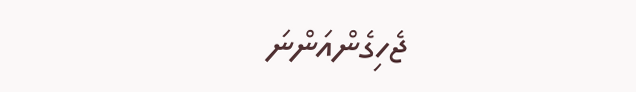ޖެހިގެންއަންނަ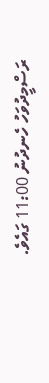ރަސްމީދުވަހު ހެނދުނު 11:00 ގައެވެ.